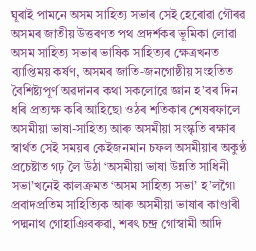ঘূৰাই পামনে অসম সাহিত্য সভাৰ সেই হেৰোৱা গৌৰৱ
অসমৰ জাতীয় উত্তৰণত পথ প্ৰদৰ্শকৰ ভূমিকা লোৱা অসম সাহিত্য সভাৰ ভাষিক সাহিত্যৰ ক্ষেত্ৰখনত ব্যাপ্তিময় কৰ্ষণ, অসমৰ জাতি-জনগোষ্ঠীয় সংহতিত বৈশিষ্ট্যপূৰ্ণ অৱদানৰ কথা সকলোৱে জ্ঞান হ’বৰ দিন ধৰি প্ৰত্যক্ষ কৰি আহিছে৷ ওঠৰ শতিকাৰ শেষৰফালে অসমীয়া ভাষা-সাহিত্য আৰু অসমীয়া সংস্কৃতি ৰক্ষাৰ স্বাৰ্থত সেই সময়ৰ কেইজনমান চফল অসমীয়াৰ অকুণ্ঠ প্ৰচেষ্টাত গঢ় লৈ উঠা ‘অসমীয়া ভাষা উন্নতি সাধিনী সভা’খনেই কালক্ৰমত ‘অসম সাহিত্য সভা’ হ’লগৈ৷ প্ৰবাদপ্ৰতিম সাহিত্যিক আৰু অসমীয়া ভাষাৰ কাণ্ডাৰী পদ্মনাথ গোহাঞিবৰুৱা, শৰৎ চন্দ্ৰ গোস্বামী আদি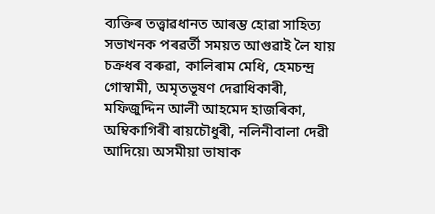ব্যক্তিৰ তত্ত্বাৱধানত আৰম্ভ হোৱা সাহিত্য সভাখনক পৰৱৰ্তী সময়ত আগুৱাই লৈ যায় চক্ৰধৰ বৰুৱা, কালিৰাম মেধি, হেমচন্দ্ৰ গোস্বামী, অমৃতভূষণ দেৱাধিকাৰী, মফিজুদ্দিন আলী আহমেদ হাজৰিকা, অম্বিকাগিৰী ৰায়চৌধুৰী, নলিনীবালা দেৱী আদিয়ে৷ অসমীয়া ভাষাক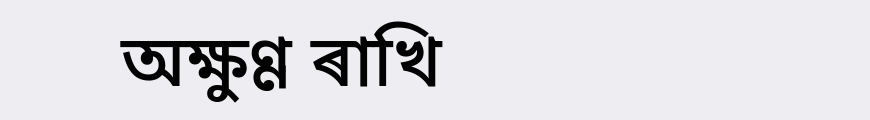অক্ষুণ্ণ ৰাখি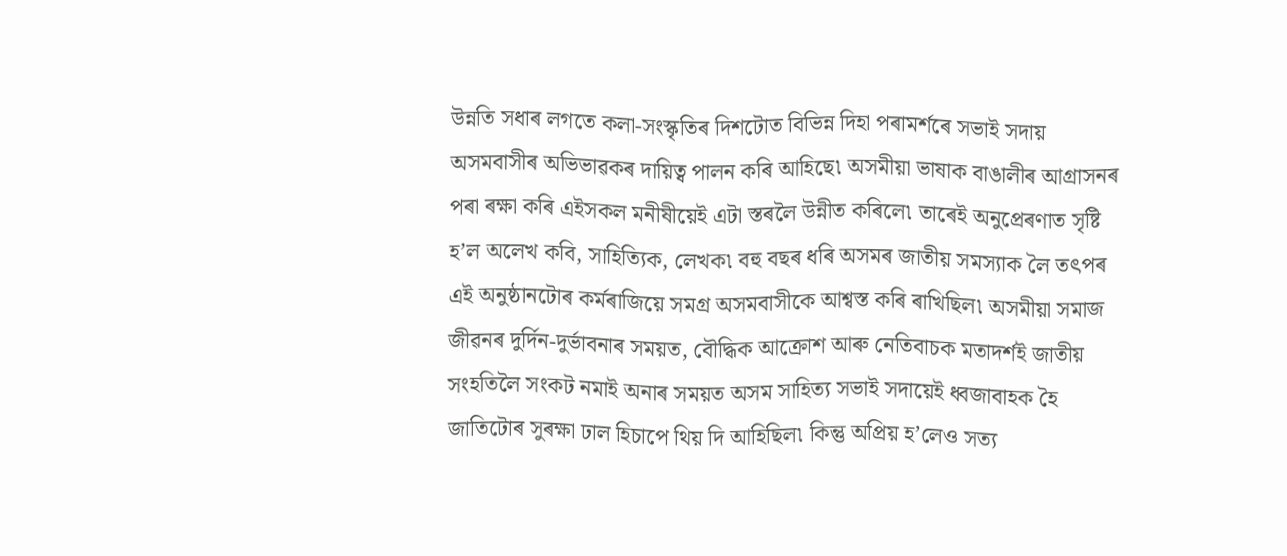উন্নতি সধাৰ লগতে কলা-সংস্কৃতিৰ দিশটোত বিভিন্ন দিহা পৰামৰ্শৰে সভাই সদায় অসমবাসীৰ অভিভাৱকৰ দায়িত্ব পালন কৰি আহিছে৷ অসমীয়া ভাষাক বাঙালীৰ আগ্ৰাসনৰ পৰা ৰক্ষা কৰি এইসকল মনীষীয়েই এটা স্তৰলৈ উন্নীত কৰিলে৷ তাৰেই অনুপ্ৰেৰণাত সৃষ্টি হ’ল অলেখ কবি, সাহিত্যিক, লেখক৷ বহু বছৰ ধৰি অসমৰ জাতীয় সমস্যাক লৈ তৎপৰ এই অনুষ্ঠানটোৰ কৰ্মৰাজিয়ে সমগ্ৰ অসমবাসীকে আশ্বস্ত কৰি ৰাখিছিল৷ অসমীয়া সমাজ জীৱনৰ দুৰ্দিন-দুৰ্ভাবনাৰ সময়ত, বৌদ্ধিক আক্ৰোশ আৰু নেতিবাচক মতাদৰ্শই জাতীয় সংহতিলৈ সংকট নমাই অনাৰ সময়ত অসম সাহিত্য সভাই সদায়েই ধ্বজাবাহক হৈ জাতিটোৰ সুৰক্ষা ঢাল হিচাপে থিয় দি আহিছিল৷ কিন্তু অপ্ৰিয় হ’লেও সত্য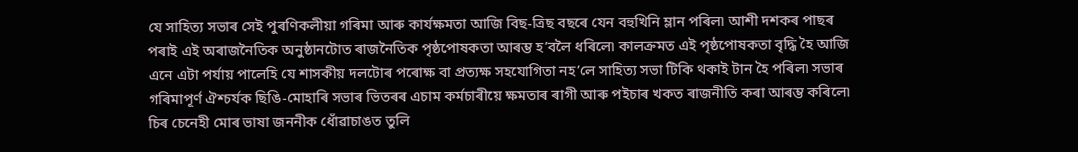যে সাহিত্য সভাৰ সেই পুৰণিকলীয়া গৰিমা আৰু কাৰ্যক্ষমতা আজি বিছ-ত্ৰিছ বছৰে যেন বহুখিনি ম্লান পৰিল৷ আশী দশকৰ পাছৰ পৰাই এই অৰাজনৈতিক অনুষ্ঠানটোত ৰাজনৈতিক পৃষ্ঠপোষকতা আৰম্ভ হ’বলৈ ধৰিলে৷ কালক্ৰমত এই পৃষ্ঠপোষকতা বৃদ্ধি হৈ আজি এনে এটা পৰ্যায় পালেহি যে শাসকীয় দলটোৰ পৰোক্ষ বা প্ৰত্যক্ষ সহযোগিতা নহ’লে সাহিত্য সভা টিকি থকাই টান হৈ পৰিল৷ সভাৰ গৰিমাপূৰ্ণ ঐশ্চৰ্যক ছিঙি-মোহাৰি সভাৰ ভিতৰৰ এচাম কৰ্মচাৰীয়ে ক্ষমতাৰ ৰাগী আৰু পইচাৰ খকত ৰাজনীতি কৰা আৰম্ভ কৰিলে৷ চিৰ চেনেহী মোৰ ভাষা জননীক ধোঁৱাচাঙত তুলি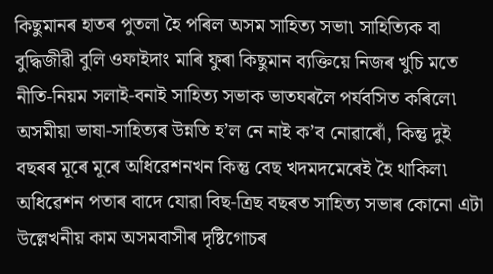কিছুমানৰ হাতৰ পুতলা হৈ পৰিল অসম সাহিত্য সভা৷ সাহিত্যিক বা বুদ্ধিজীৱী বুলি ওফাইদাং মাৰি ফুৰা কিছুমান ব্যক্তিয়ে নিজৰ খুচি মতে নীতি-নিয়ম সলাই-বনাই সাহিত্য সভাক ভাতঘৰলৈ পৰ্যবসিত কৰিলে৷ অসমীয়া ভাষা-সাহিত্যৰ উন্নতি হ’ল নে নাই ক’ব নোৱাৰোঁ, কিন্তু দুই বছৰৰ মূৰে মূৰে অধিৱেশনখন কিন্তু বেছ খদমদমেৰেই হৈ থাকিল৷ অধিৱেশন পতাৰ বাদে যোৱা বিছ-ত্ৰিছ বছৰত সাহিত্য সভাৰ কোনো এটা উল্লেখনীয় কাম অসমবাসীৰ দৃষ্টিগোচৰ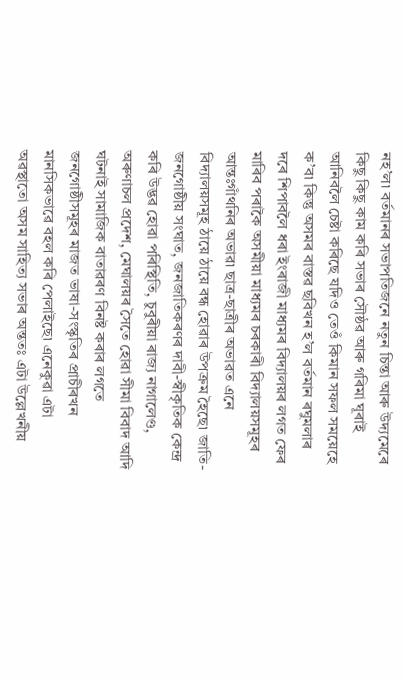নহ’ল৷ বৰ্তমানৰ সভাপতিজনে নতুন চিন্তা আৰু উদ্যমেৰে কিছু কিছু কাম কৰি সভাৰ সৌষ্ঠৱ আৰু গৰিমা ঘূৰাই আনিবলৈ চেষ্টা কৰিছে যদিও তেওঁ কিমান সফল সময়েহে ক’ব৷ কিন্তু অসমৰ বাস্তৱ ছবিখন হ’ল বৰ্তমান ৰঘুমলাৰ দৰে শিপাবলৈ ধৰা ইংৰাজী মাধ্যমৰ বিদ্যালয়ৰ লগত ফেৰ মাৰিব পৰাকৈ অসমীয়া মাধ্যমৰ চৰকাৰী বিদ্যালয়সমূহৰ আন্তঃগাঁথনিৰ অভাৱ৷ ছাত্ৰ-ছাত্ৰীৰ অভাৱত এনে বিদ্যালয়সমূহ ঠায়ে ঠায়ে বন্ধ হোৱাৰ উপক্ৰম হৈছে৷ জাতি-জনগোষ্ঠীয় সংঘাত, জনজাতিকৰণৰ দাবী-স্বীকৃতিক কেন্দ্ৰ কৰি উদ্ভৱ হোৱা পৰিস্থিতি, চুবুৰীয়া ৰাজ্য নাগালেণ্ড, অৰুণাচল প্ৰদেশ, মেঘালয়ৰ সৈতে হোৱা সীমা বিবাদ আদি ঘটনাই সামাজিক বাতাৱৰণ বিনষ্ট কৰাৰ লগতে জনগোষ্ঠীসমূহৰ মাজত ভাষা-সংস্কৃতিৰ প্ৰাচীৰখন মানসিকভাৱে বহল কৰি পেলাইছে৷ এনেকুৱা এটা অৱস্থাতো অসম সাহিত্য সভাৰ অন্ততঃ এটা উল্লেখনীয়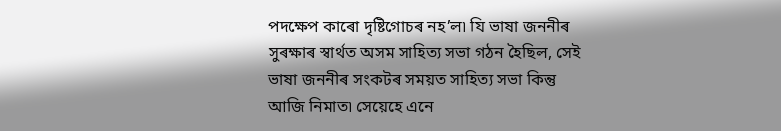পদক্ষেপ কাৰো দৃষ্টিগোচৰ নহ’ল৷ যি ভাষা জননীৰ সুৰক্ষাৰ স্বাৰ্থত অসম সাহিত্য সভা গঠন হৈছিল, সেই ভাষা জননীৰ সংকটৰ সময়ত সাহিত্য সভা কিন্তু আজি নিমাত৷ সেয়েহে এনে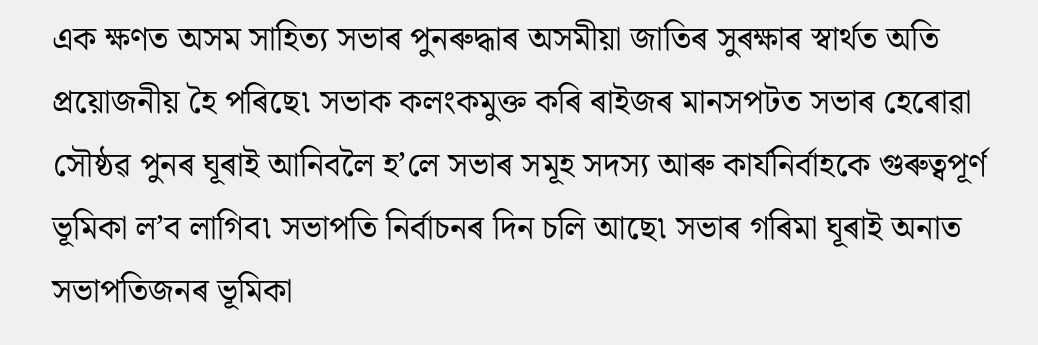এক ক্ষণত অসম সাহিত্য সভাৰ পুনৰুদ্ধাৰ অসমীয়া জাতিৰ সুৰক্ষাৰ স্বাৰ্থত অতি প্ৰয়োজনীয় হৈ পৰিছে৷ সভাক কলংকমুক্ত কৰি ৰাইজৰ মানসপটত সভাৰ হেৰোৱা সৌষ্ঠৱ পুনৰ ঘূৰাই আনিবলৈ হ’লে সভাৰ সমূহ সদস্য আৰু কাৰ্যনিৰ্বাহকে গুৰুত্বপূৰ্ণ ভূমিকা ল’ব লাগিব৷ সভাপতি নিৰ্বাচনৰ দিন চলি আছে৷ সভাৰ গৰিমা ঘূৰাই অনাত সভাপতিজনৰ ভূমিকা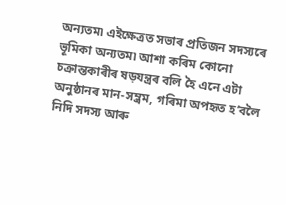অন্যতম৷ এইক্ষেত্ৰত সভাৰ প্ৰতিজন সদস্যৰে ভূমিকা অন্যতম৷ আশা কৰিম কোনো চক্ৰান্তকাৰীৰ ষড়যন্ত্ৰৰ বলি হৈ এনে এটা অনুষ্ঠানৰ মান-সম্ভ্ৰম, গৰিমা অপহৃত হ’বলৈ নিদি সদস্য আৰু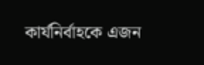কাৰ্যনিৰ্বাহকে এজন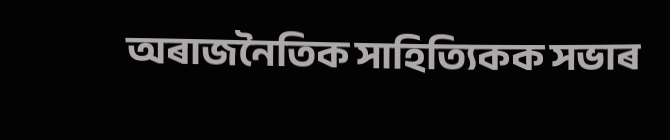অৰাজনৈতিক সাহিত্যিকক সভাৰ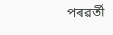পৰৱৰ্তী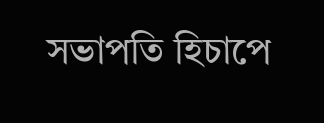সভাপতি হিচাপে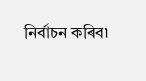নিৰ্বাচন কৰিব৷